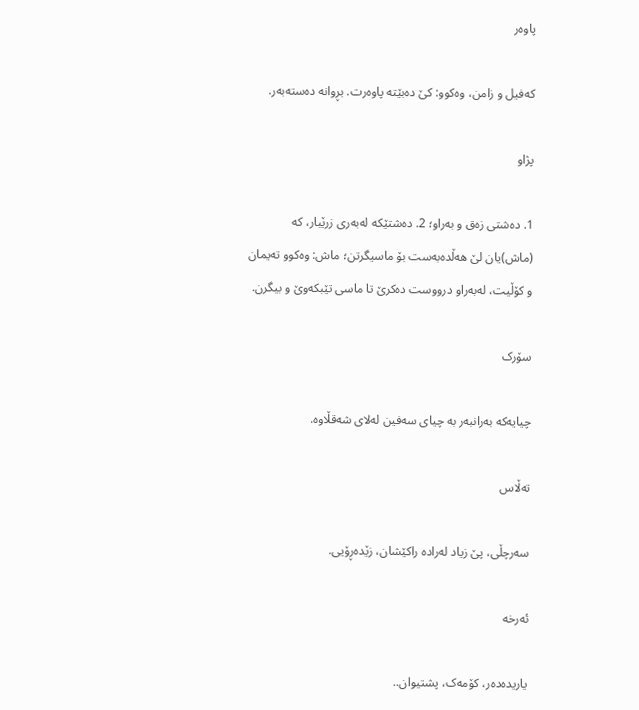پاوەر

کەفیل و‌ زامن، وەکوو: کێ دەبێتە پاوەرت. بڕوانە دەستەبەر.

پژاو

1. دەشتی زەق و بەراو؛ 2. دەشتێکە لەبەری زرێبار، کە (ماش)یان لێ هەڵدەبەست بۆ ماسیگرتن؛ ماش: وەکوو تەیمان و کۆڵیت، لەبەراو درووست دەکرێ تا ماسی تێبکەوێ و بیگرن.

سۆرک

چیایەکە بەرانبەر بە چیای سەفین لەلای شەقڵاوە.

تەڵاس

سەرچڵی، پێ زیاد لەرادە راکێشان، زێدەڕۆیی.

ئەرخە

یاریدەدەر، کۆمەک، پشتیوان..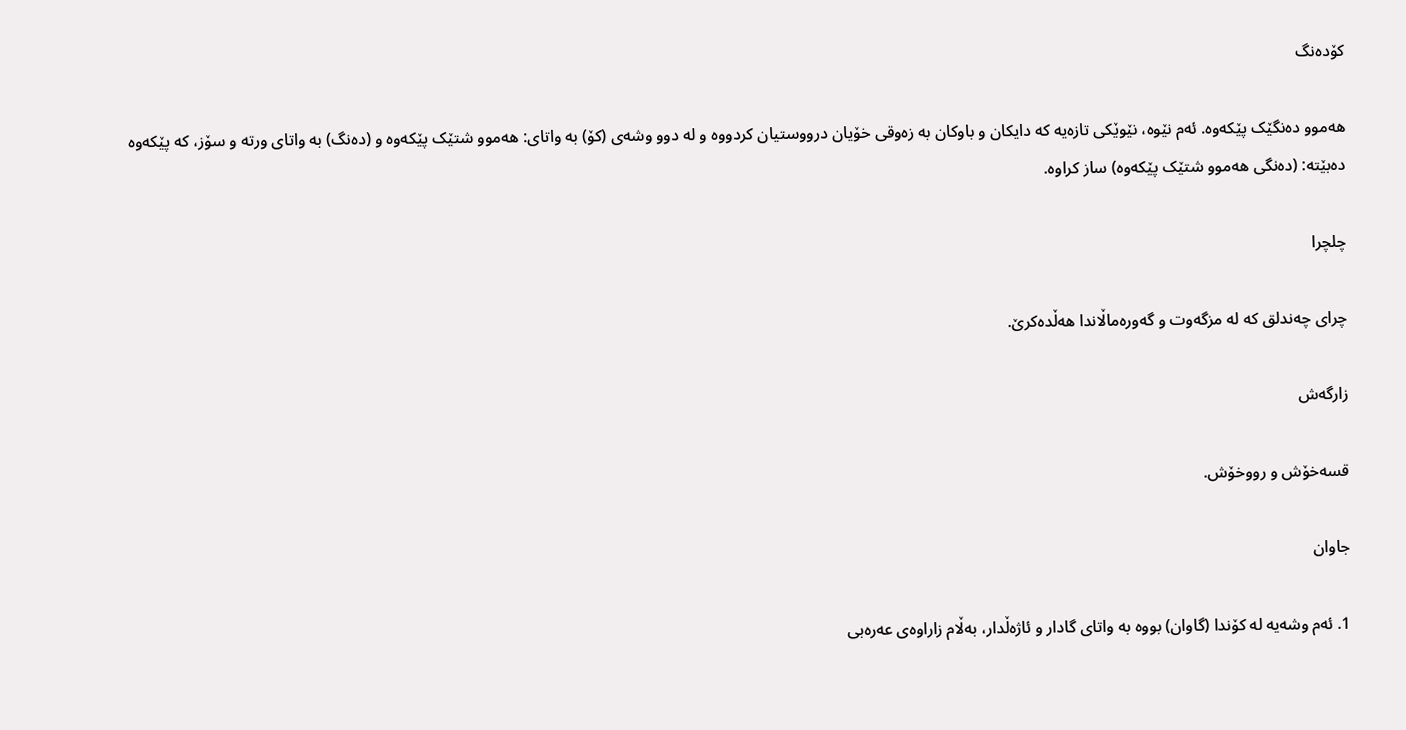کۆدەنگ

هەموو دەنگێک پێکەوە. ئەم نێوە، نێوێکی تازەیە کە دایکان و باوکان بە زەوقی خۆیان درووستیان کردووە و لە دوو وشەی (کۆ) بە واتای: هەموو شتێک پێکەوە و (دەنگ) بە واتای ورتە و سۆز، کە پێکەوە دەبێتە: (دەنگی هەموو شتێک پێکەوە) ساز کراوە.

چلچرا

چرای چه‌ندلق که‌ له‌ مزگه‌وت و گه‌وره‌ماڵاندا هه‌ڵده‌کرێ.

زارگەش

قسەخۆش و رووخۆش.

جاوان

1. ئەم وشەیە لە کۆندا (گاوان) بووە بە واتای گادار و ئاژەڵدار، بەڵام زاراوەی عەرەبی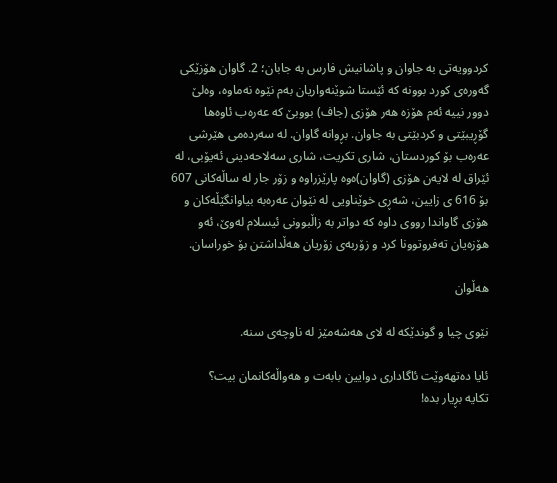کردوویەتی بە جاوان و پاشانیش فارس به جابان؛ 2. گاوان هۆزێکی گەورەی کورد بوونە کە ئێستا شوێنەواریان بەم نێوە نەماوە، وەلێ دوور نییە ئەم هۆزە هەر هۆزی (جاف) بووبێ کە عەرەب ئاوەها گۆڕیبێتی و کردبێتی بە جاوان. بڕوانە گاوان. لە سەردەمی هێرشی عەرەب بۆ کوردستان، شاری تکریت، شاری سەلاحەدینی ئەیۆبی، لە ئێراق لە لایەن هۆزی (گاوان)ەوە پارێزراوە و زۆر جار لە ساڵەکانی 607 بۆ 616 ی زایین، شەڕی خوێناویی لە نێوان عەرەبە بیاوانگێڵەکان و هۆزی گاواندا رووی داوە کە دواتر بە زاڵبوونی ئیسلام لەوێ، ئەو هۆزەیان تەفروتوونا کرد و زۆربەی زۆریان هەڵداشتن بۆ خوراسان.

هەڵوان

نێوی چیا و گوندێکە لە لای هەشەمێز لە ناوچەی سنە.

ئایا دەتهەوێت ئاگاداری دوایین بابەت و هەواڵەکانمان بیت؟
تکایە بڕیار بدە!